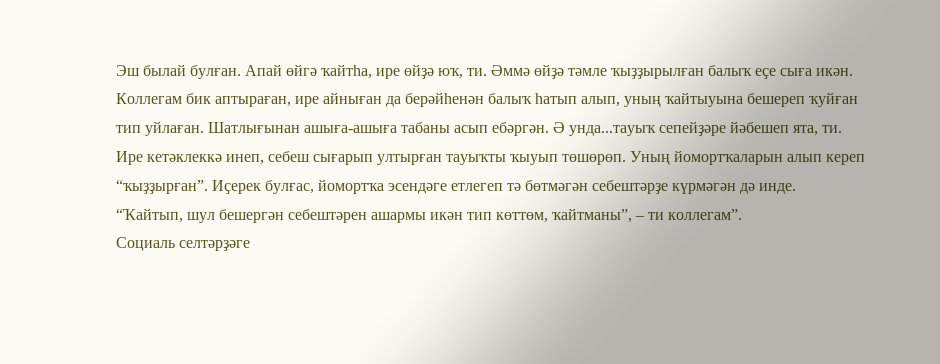Эш былай булған. Апай өйгә ҡайтһа, ире өйҙә юҡ, ти. Әммә өйҙә тәмле ҡыҙҙырылған балыҡ еҫе сыға икән. Коллегам бик аптыраған, ире айныған да берәйһенән балыҡ һатып алып, уның ҡайтыуына бешереп ҡуйған тип уйлаған. Шатлығынан ашыға-ашыға табаны асып ебәргән. Ә унда...тауыҡ сепейҙәре йәбешеп ята, ти.
Ире кетәклеккә инеп, себеш сығарып ултырған тауыҡты ҡыуып төшөрөп. Уның йомортҡаларын алып кереп “ҡыҙҙырған”. Иҫерек булғас, йомортҡа эсендәге етлегеп тә бөтмәгән себештәрҙе күрмәгән дә инде.
“Ҡайтып, шул бешергән себештәрен ашармы икән тип көттөм, ҡайтманы”, – ти коллегам”.
Социаль селтәрҙәге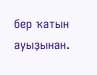бер ҡатын ауыҙынан.